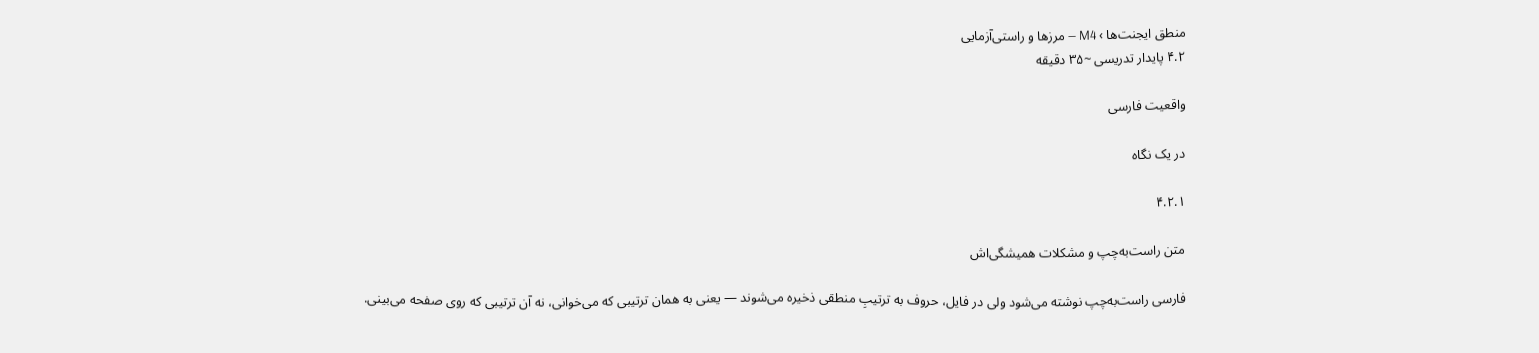منطق ایجنت‌ها › M4 — مرزها و راستی‌آزمایی
۴.۲ پایدار تدریسی ~۳۵ دقیقه

واقعیت فارسی

در یک نگاه

۴.۲.۱

متن راست‌به‌چپ و مشکلات همیشگی‌اش

فارسی راست‌به‌چپ نوشته می‌شود ولی در فایل، حروف به ترتیبِ منطقی ذخیره می‌شوند — یعنی به همان ترتیبی که می‌خوانی، نه آن ترتیبی که روی صفحه می‌بینی.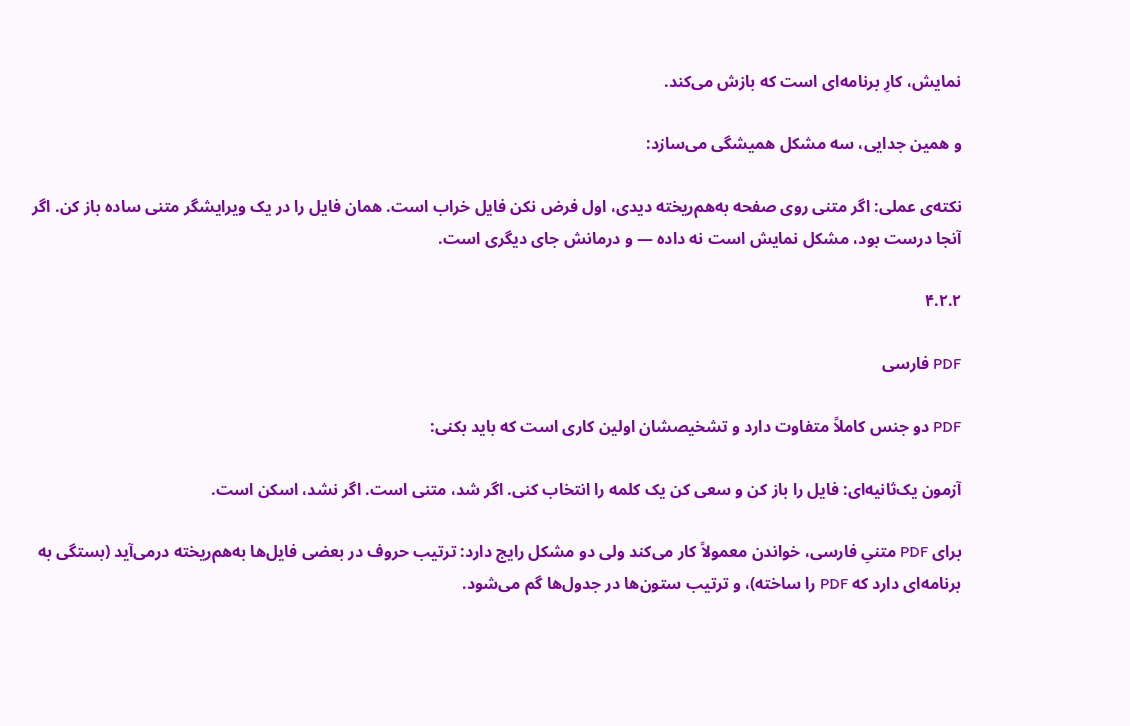نمایش، کارِ برنامه‌ای است که بازش می‌کند.

و همین جدایی، سه مشکل همیشگی می‌سازد:

نکته‌ی عملی: اگر متنی روی صفحه به‌هم‌ریخته دیدی، اول فرض نکن فایل خراب است. همان فایل را در یک ویرایشگر متنی ساده باز کن. اگر آنجا درست بود، مشکل نمایش است نه داده — و درمانش جای دیگری است.

۴.۲.۲

PDF فارسی

PDF دو جنس کاملاً متفاوت دارد و تشخیصشان اولین کاری است که باید بکنی:

آزمون یک‌ثانیه‌ای: فایل را باز کن و سعی کن یک کلمه را انتخاب کنی. اگر شد، متنی است. اگر نشد، اسکن است.

برای PDF متنیِ فارسی، خواندن معمولاً کار می‌کند ولی دو مشکل رایج دارد: ترتیب حروف در بعضی فایل‌ها به‌هم‌ریخته درمی‌آید (بستگی به برنامه‌ای دارد که PDF را ساخته)، و ترتیب ستون‌ها در جدول‌ها گم می‌شود.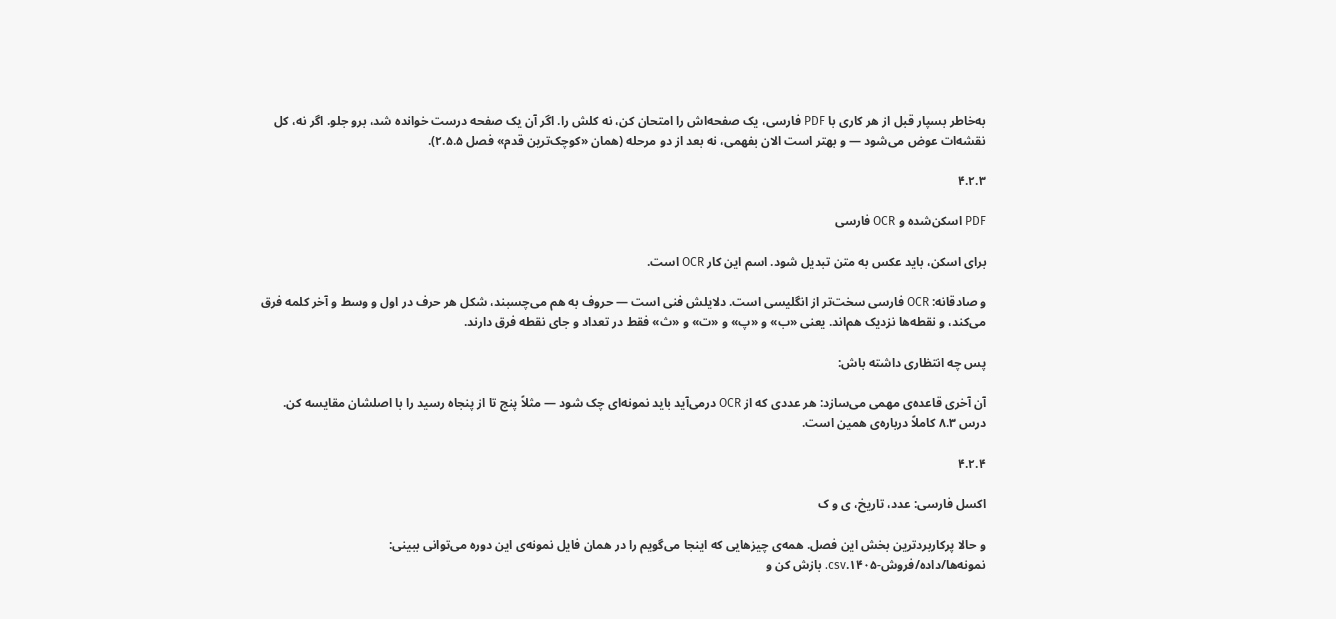به‌خاطر بسپار قبل از هر کاری با PDF فارسی، یک صفحه‌اش را امتحان کن، نه کلش را. اگر آن یک صفحه درست خوانده شد، برو جلو. اگر نه، کل نقشه‌ات عوض می‌شود — و بهتر است الان بفهمی، نه بعد از دو مرحله (همان «کوچک‌ترین قدم» فصل ۲.۵.۵).

۴.۲.۳

PDF اسکن‌شده و OCR فارسی

برای اسکن، باید عکس به متن تبدیل شود. اسم این کار OCR است.

و صادقانه: OCR فارسی سخت‌تر از انگلیسی است. دلایلش فنی است — حروف به هم می‌چسبند، شکل هر حرف در اول و وسط و آخر کلمه فرق می‌کند، و نقطه‌ها نزدیک هم‌اند. یعنی «ب» و «پ» و «ت» و «ث» فقط در تعداد و جای نقطه فرق دارند.

پس چه انتظاری داشته باش:

آن آخری قاعده‌ی مهمی می‌سازد: هر عددی که از OCR درمی‌آید باید نمونه‌ای چک شود — مثلاً پنج تا از پنجاه رسید را با اصلشان مقایسه کن. درس ۸.۳ کاملاً درباره‌ی همین است.

۴.۲.۴

اکسل فارسی: عدد، تاریخ، ی و ک

و حالا پرکاربردترین بخش این فصل. همه‌ی چیزهایی که اینجا می‌گویم را در همان فایل نمونه‌ی این دوره می‌توانی ببینی: نمونه‌ها/داده/فروش-۱۴۰۵.csv. بازش کن و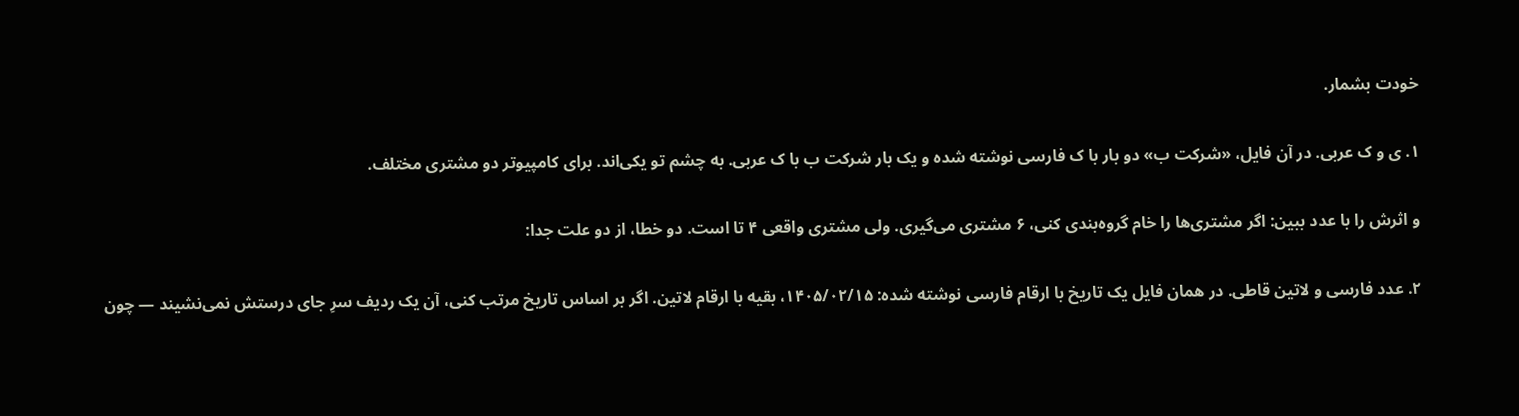خودت بشمار.

۱. ی و ک عربی. در آن فایل، «شرکت ب» دو بار با ک فارسی نوشته شده و یک بار شركت ب با ک عربی. به چشم تو یکی‌اند. برای کامپیوتر دو مشتری مختلف.

و اثرش را با عدد ببین: اگر مشتری‌ها را خام گروه‌بندی کنی، ۶ مشتری می‌گیری. ولی مشتری واقعی ۴ تا است. دو خطا، از دو علت جدا:

۲. عدد فارسی و لاتین قاطی. در همان فایل یک تاریخ با ارقام فارسی نوشته شده: ۱۴۰۵/۰۲/۱۵، بقیه با ارقام لاتین. اگر بر اساس تاریخ مرتب کنی، آن یک ردیف سرِ جای درستش نمی‌نشیند — چون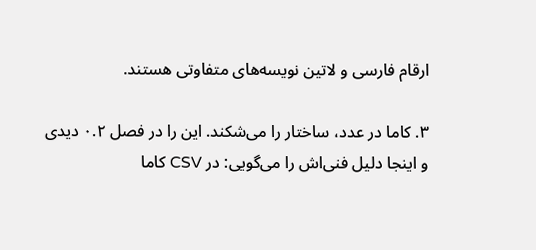ارقام فارسی و لاتین نویسه‌های متفاوتی هستند.

۳. کاما در عدد، ساختار را می‌شکند. این را در فصل ۰.۲ دیدی و اینجا دلیل فنی‌اش را می‌گویی: در CSV کاما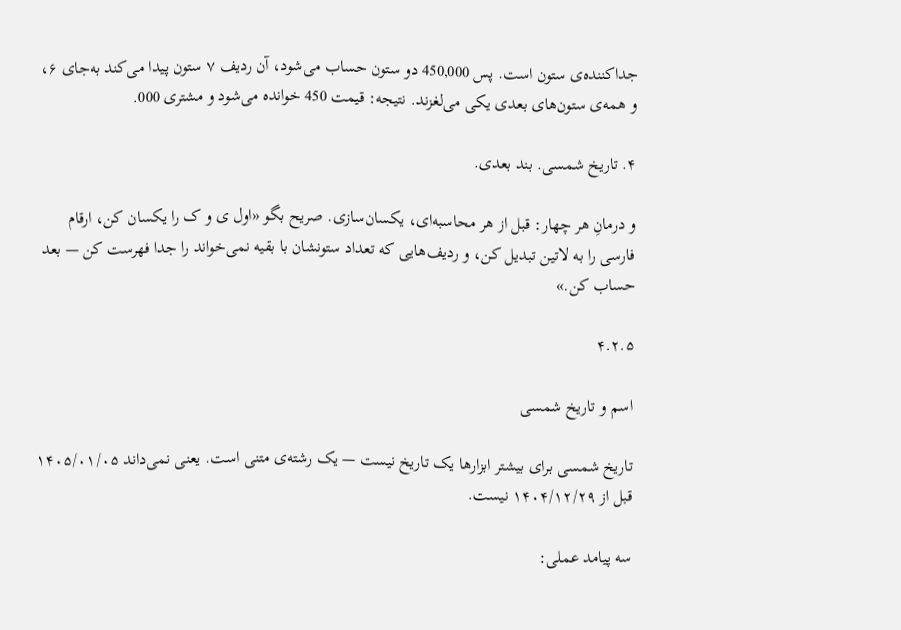جداکننده‌ی ستون است. پس 450,000 دو ستون حساب می‌شود، آن ردیف ۷ ستون پیدا می‌کند به‌جای ۶، و همه‌ی ستون‌های بعدی یکی می‌لغزند. نتیجه: قیمت 450 خوانده می‌شود و مشتری 000.

۴. تاریخ شمسی. بند بعدی.

و درمانِ هر چهار: قبل از هر محاسبه‌ای، یکسان‌سازی. صریح بگو «اول ی و ک را یکسان کن، ارقام فارسی را به لاتین تبدیل کن، و ردیف‌هایی که تعداد ستونشان با بقیه نمی‌خواند را جدا فهرست کن — بعد حساب کن.»

۴.۲.۵

اسم و تاریخ شمسی

تاریخ شمسی برای بیشتر ابزارها یک تاریخ نیست — یک رشته‌ی متنی است. یعنی نمی‌داند ۱۴۰۵/۰۱/۰۵ قبل از ۱۴۰۴/۱۲/۲۹ نیست.

سه پیامد عملی: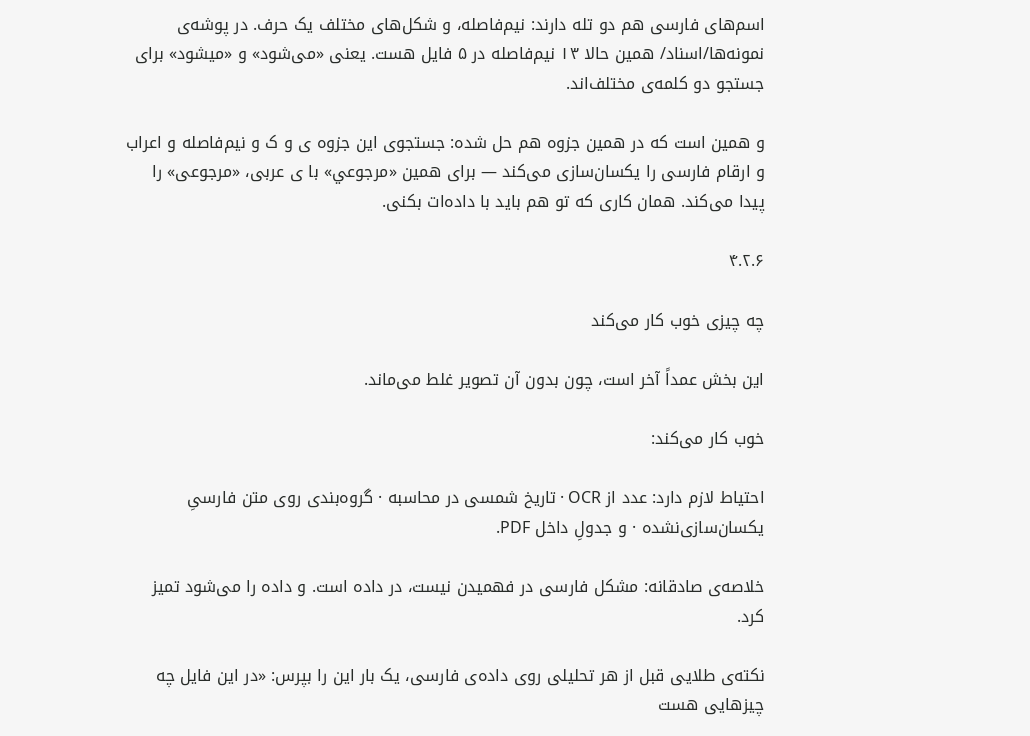اسم‌های فارسی هم دو تله دارند: نیم‌فاصله، و شکل‌های مختلف یک حرف. در پوشه‌ی نمونه‌ها/اسناد/ همین حالا ۱۳ نیم‌فاصله در ۵ فایل هست. یعنی «می‌شود» و «میشود» برای جستجو دو کلمه‌ی مختلف‌اند.

و همین است که در همین جزوه هم حل شده: جستجوی این جزوه ی و ک و نیم‌فاصله و اعراب و ارقام فارسی را یکسان‌سازی می‌کند — برای همین «مرجوعي» با ی عربی، «مرجوعی» را پیدا می‌کند. همان کاری که تو هم باید با داده‌ات بکنی.

۴.۲.۶

چه چیزی خوب کار می‌کند

این بخش عمداً آخر است، چون بدون آن تصویر غلط می‌ماند.

خوب کار می‌کند:

احتیاط لازم دارد: عدد از OCR · تاریخ شمسی در محاسبه · گروه‌بندی روی متن فارسیِ یکسان‌سازی‌نشده · و جدولِ داخل PDF.

خلاصه‌ی صادقانه: مشکل فارسی در فهمیدن نیست، در داده است. و داده را می‌شود تمیز کرد.

نکته‌ی طلایی قبل از هر تحلیلی روی داده‌ی فارسی، یک بار این را بپرس: «در این فایل چه چیزهایی هست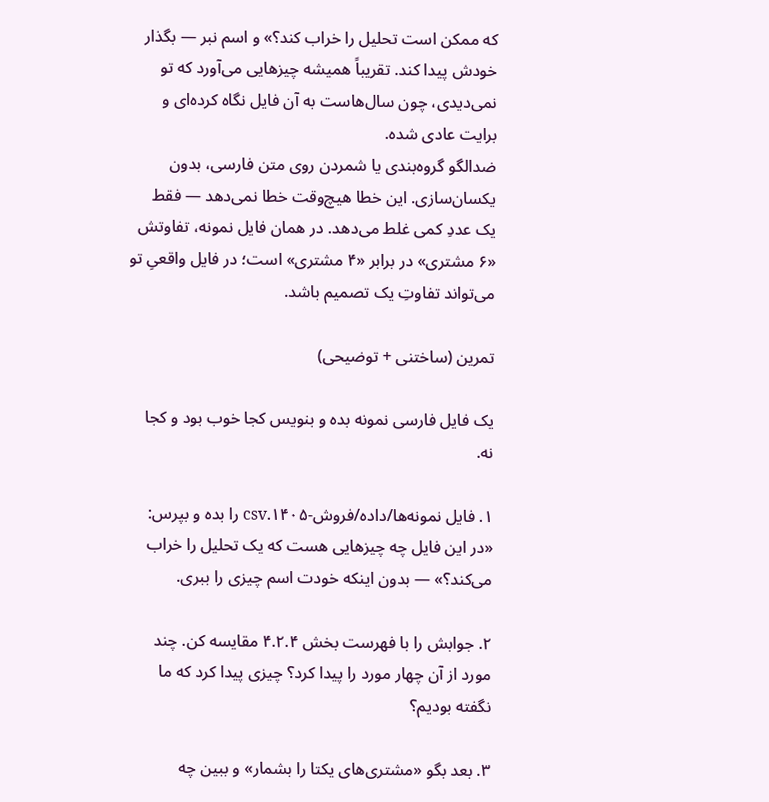که ممکن است تحلیل را خراب کند؟» و اسم نبر — بگذار خودش پیدا کند. تقریباً همیشه چیزهایی می‌آورد که تو نمی‌دیدی، چون سال‌هاست به آن فایل نگاه کرده‌ای و برایت عادی شده.
ضدالگو گروه‌بندی یا شمردن روی متن فارسی، بدون یکسان‌سازی. این خطا هیچ‌وقت خطا نمی‌دهد — فقط یک عددِ کمی غلط می‌دهد. در همان فایل نمونه، تفاوتش «۶ مشتری» در برابر «۴ مشتری» است؛ در فایل واقعیِ تو می‌تواند تفاوتِ یک تصمیم باشد.

تمرین (ساختنی + توضیحی)

یک فایل فارسی نمونه بده و بنویس کجا خوب بود و کجا نه.

۱. فایل نمونه‌ها/داده/فروش-۱۴۰۵.csv را بده و بپرس: «در این فایل چه چیزهایی هست که یک تحلیل را خراب می‌کند؟» — بدون اینکه خودت اسم چیزی را ببری.

۲. جوابش را با فهرست بخش ۴.۲.۴ مقایسه کن. چند مورد از آن چهار مورد را پیدا کرد؟ چیزی پیدا کرد که ما نگفته بودیم؟

۳. بعد بگو «مشتری‌های یکتا را بشمار» و ببین چه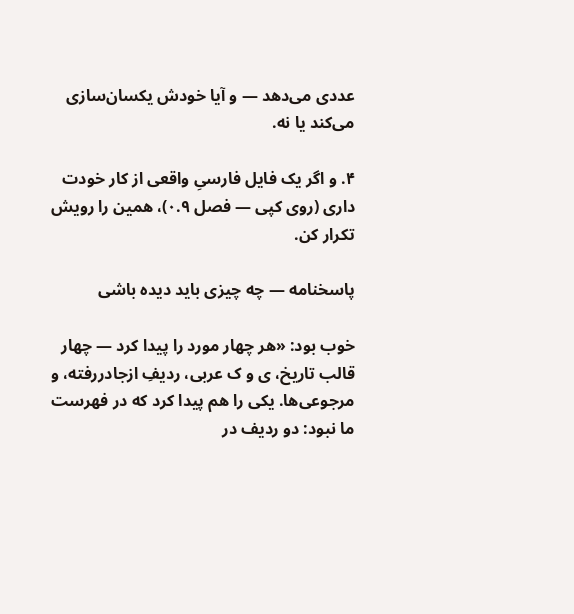عددی می‌دهد — و آیا خودش یکسان‌سازی می‌کند یا نه.

۴. و اگر یک فایل فارسیِ واقعی از کار خودت داری (روی کپی — فصل ۰.۹)، همین را رویش تکرار کن.

پاسخنامه — چه چیزی باید دیده باشی

خوب بود: «هر چهار مورد را پیدا کرد — چهار قالب تاریخ، ی و ک عربی، ردیفِ از‌جا‌دررفته، و مرجوعی‌ها. یکی را هم پیدا کرد که در فهرست ما نبود: دو ردیف در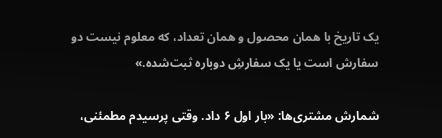یک تاریخ با همان محصول و همان تعداد، که معلوم نیست دو سفارش است یا یک سفارشِ دوباره ثبت‌شده.»

شمارش مشتری‌ها: «بار اول ۶ داد. وقتی پرسیدم مطمئنی،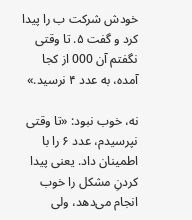خودش شركت ب را پیدا کرد و گفت ۵. تا وقتی نگفتم آن 000 از کجا آمده، به عدد ۴ نرسید.»

نه، خوب نبود: «تا وقتی نپرسیدم، عدد ۶ را با اطمینان داد. یعنی پیدا کردنِ مشکل را خوب انجام می‌دهد، ولی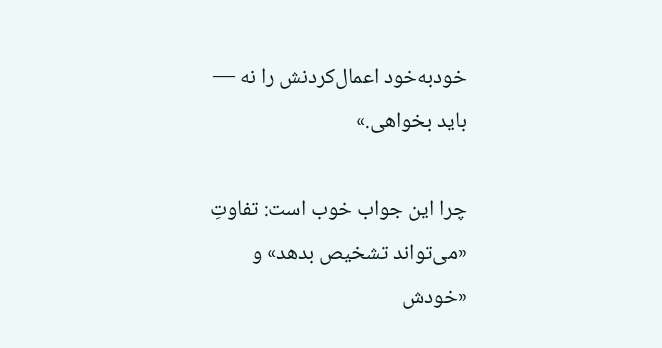خودبه‌خود اعمال‌کردنش را نه — باید بخواهی.»

چرا این جواب خوب است: تفاوتِ «می‌تواند تشخیص بدهد» و «خودش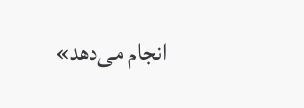انجام می‌دهد»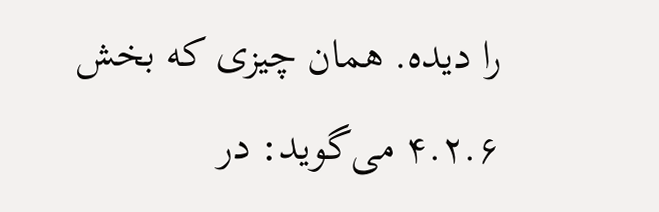را دیده. همان چیزی که بخش ۴.۲.۶ می‌گوید: در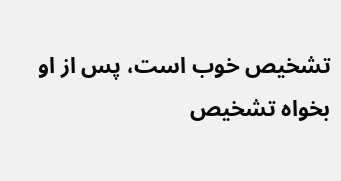تشخیص خوب است، پس از او بخواه تشخیص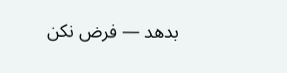بدهد — فرض نکن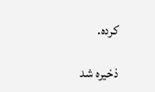کرده.

ذخیره شد